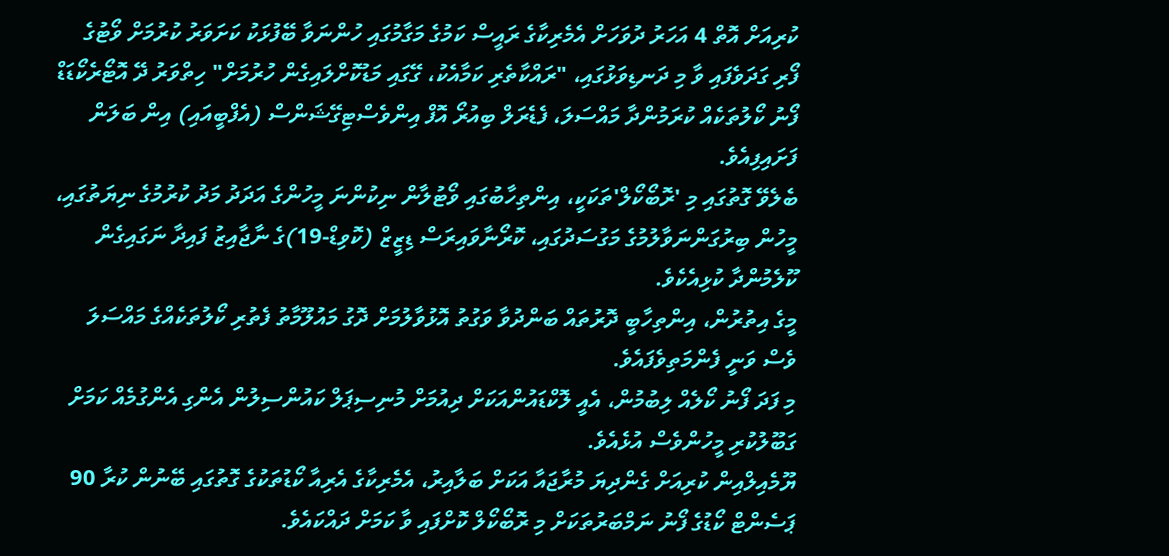ކުރިއަށް އޮތް 4 އަހަރު ދުވަހަށް އެމެރިކާގެ ރައީސް ކަމުގެ މަގާމުގައި ހުންނަވާ ބޭފުޅަކު ކަށަވަރު ކުރުމަށް ވޯޓުގެ ފޯރި ގަދަވެފައި ވާ މި ދަނޑިވަޅުގައި، "ރައްކާތެރި ކަމާއެކު، ގޭގައި މަޑުކޮށްލައިގެން ހުރުމަށް" ހިތްވަރު ދޭ އޮޓޯރެކޯޑަޑް ފޯނު ކޯލުތަކެއް ކުރަމުންދާ މައްސަލަ، ފެޑެރަލް ބިއުރޯ އޮފް އިންވެސްޓިގޭޝަންސް (އެފްބީއައި) އިން ބަލަން ފަށައިފިއެވެ.
ބެލެވޭ ގޮތުގައި މި 'ރޮބޯކޯލް'ތަކަކީ، އިންތިހާބުގައި ވޯޓުލާން ނިކުންނަ މީހުންގެ އަދަދު މަދު ކުރުމުގެ ނިޔަތުގައި، މީހުން ބިރުގަންނަވާލުމުގެ މަގުސަދުގައި، ކޮރޯނާވައިރަސް ޑިޒީޒް (ކޮވިޑް-19)ގެ ނާޖާއިޒު ފައިދާ ނަގައިގެން ކޫލެމުންދާ ކުޅިއެކެވެ.
މީގެ އިތުރުން، އިންތިހާބީ ދޮރުތައް ބަންދުވާ ވަގުތު އޮޅުވާލުމަށް ދޮގު މައުލޫމާތު ފެތުރި ކޯލުތަކެއްގެ މައްސަލަ ވެސް ވަނީ ފެންމަތިވެފައެވެ.
މި ފަދަ ފޯނު ކޯލެއް ލިބުމުން، އެއީ ލޮކްޑައުންއަކަށް ދިއުމަށް މުނިސިޕަލް ކައުންސިލުން އެންގި އެންގުމެއް ކަމަށް ގަބޫލުކުރި މީހުންވެސް އުޅެއެވެ.
ޔޫމެއިލްއިން ކުރިއަށް ގެންދިޔަ މުރާޖައާ އަކަށް ބަލާއިރު، އެމެރިކާގެ އެރިއާ ކޯޑުތަކުގެ ގޮތުގައި ބޭނުން ކުރާ 90 ޕަސެންޓް ކޯޑުގެ ފޯނު ނަމްބަރުތަކަށް މި ރޮބޯކޯލް ކޮށްފައި ވާ ކަމަށް ދައްކައެވެ.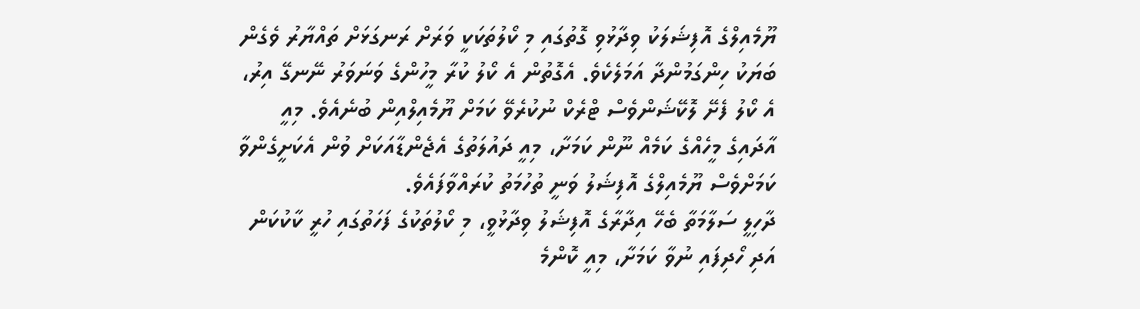ޔޫމެއިލްގެ އޮފިޝަލަކު ވިދާޅުވި ގޮތުގައި މި ކޯލުތަކަކީ ވަރަށް ރަނގަޅަށް ތައްޔާރު ވެގެން ބަޔަކު ހިންގަމުންދާ އަމަލެކެވެ. އެގޮތުން އެ ކޯލު ކުރާ މީހުންގެ ވަނަވަރު ނޭނގޭ އިރު، އެ ކޯލު ފެށޭ ލޮކޭޝަންވެސް ޓްރެކް ނުކުރެވޭ ކަމަށް ޔޫމެއިލްއިން ބުނެއެވެ. މިއީ އާދައިގެ މީހެއްގެ ކަމެއް ނޫން ކަމަށާ، މިއީ ދައުލަތުގެ އެޖެންޑާއަކަށް ވުން އެކަށީގެންވާ ކަމަށްވެސް ޔޫމެއިލްގެ އޮފިޝަލު ވަނީ ތުހުމަތު ކުރައްވާފައެވެ.
ދާހިލީ ސަލާމަތާ ބެހޭ އިދާރާގެ އޮފިޝަލު ވިދާޅުވީ، މި ކޯލުތަކުގެ ފަހަތުގައި ހުރީ ކާކުކަން އަދި ހޯދިފައި ނުވާ ކަމަށާ، މިއީ ކޮންމެ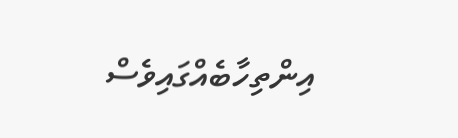އިންތިހާބެއްގައިވެސް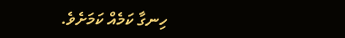ހިނގާ ކަމެއް ކަމަށެވެ.